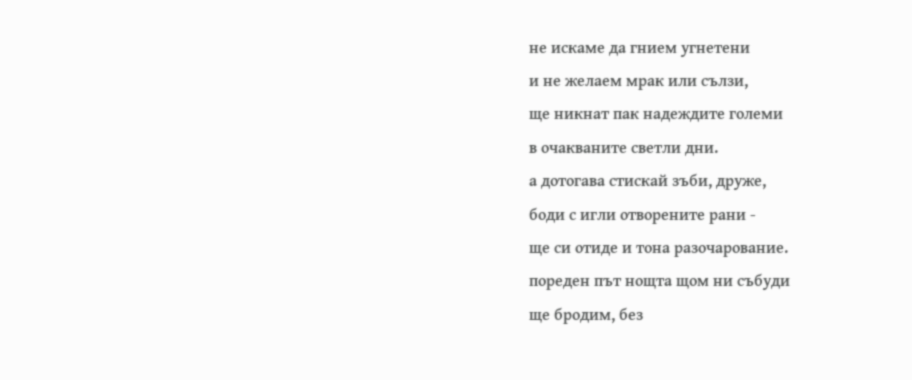не искаме да гнием угнетени
и не желаем мрак или сълзи,
ще никнат пак надеждите големи
в очакваните светли дни.
а дотогава стискай зъби, друже,
боди с игли отворените рани -
ще си отиде и тона разочарование.
пореден път нощта щом ни събуди
ще бродим, без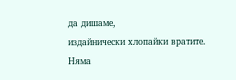да дишаме,
издайнически хлопайки вратите.
Няма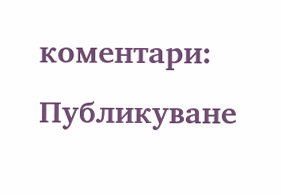коментари:
Публикуване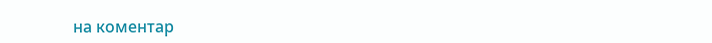на коментар